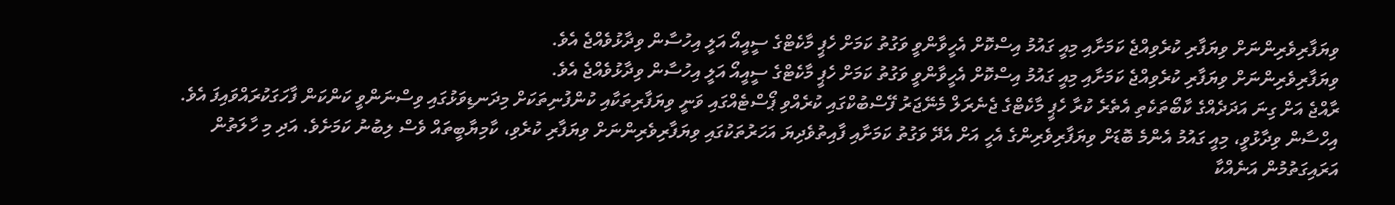ވިޔަފާރިވެރިންނަށް ވިޔަފާރި ކުރެވިއްޖެ ކަމަށާއި މިއީ ގައުމު އިސްކޮށް އެހީވާންވީ ވަގުތު ކަމަށް ހެޕީ މާކެޓްގެ ސީއީއޯ އަލީ އިހުސާން ވިދާޅުވެއްޖެ އެވެ.
ވިޔަފާރިވެރިންނަށް ވިޔަފާރި ކުރެވިއްޖެ ކަމަށާއި މިއީ ގައުމު އިސްކޮށް އެހީވާންވީ ވަގުތު ކަމަށް ހެޕީ މާކެޓްގެ ސީއީއޯ އަލީ އިހުސާން ވިދާޅުވެއްޖެ އެވެ.
ރާއްޖެ އަށް ގިނަ އަދަދެއްގެ ކާބޯތަކެތި އެތެރެ ކުރާ ހެޕީ މާކެޓްގެ ޖެނެރަލް މެނޭޖަރު ފޭސްބުކްގައި ކުރެއްވި ޕޯސްޓެއްގައި ވަނީ ވިޔަފާރިތަކާއި ކުންފުނިތަކަށް މިދަނޑިވަޅުގައި ވިސްނަންވީ ކަންކަން ފާހަގަކުރައްވައިފަ އެވެ.
އިހްސާން ވިދާޅުވީ، މިއީ ގައުމު އެންމެ ބޮޑަށް ވިޔަފާރިވެރިންގެ އެހީ އަށް އެދޭ ވަގުތު ކަމަށާއި ފާއިތުވެދިޔަ އަހަރުތަކުގައި ވިޔަފާރިވެރިންނަށް ވިޔަފާރި ކުރެވި، ކާމިޔާބީތައް ވެސް ލިބުނު ކަމަށެވެ. އަދި މި ހާލަތުން އަރައިގަތުމުން އަނެއްކާ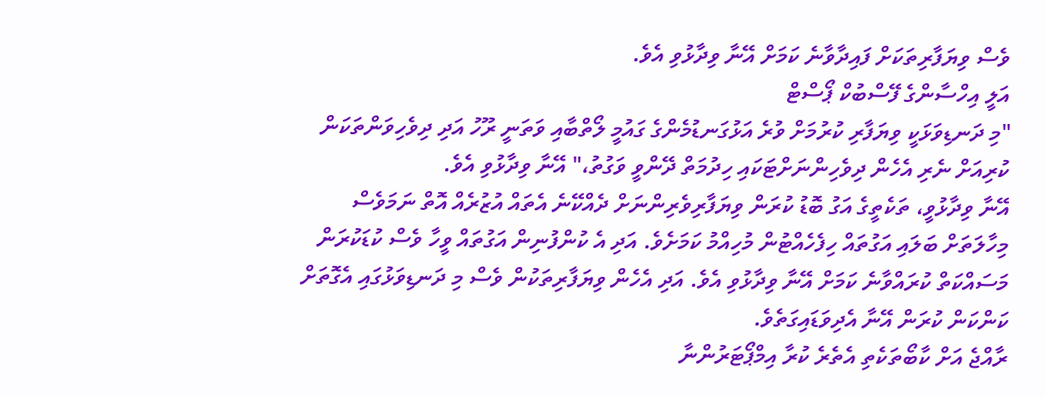ވެސް ވިޔަފާރިތަކަށް ފައިދާވާނެ ކަމަށް އޭނާ ވިދާޅުވި އެވެ.
އަލީ އިހްސާންގެ ފޭސްބުކް ޕޯސްޓް
"މި ދަނޑިވަޅަކީ ވިޔަފާރި ކުރުމަށް ވުރެ އަޅުގަނޑުމެންގެ ގައުމީ ލޯތްބާއި ވަތަނީ ރޫހު އަދި ދިވެހިވަންތަކަން ކުރިއަށް ނެރި އެހެން ދިވެހިންނަށްޓަކައި ހިދުމަތް ދޭންވީ ވަގުތު،" އޭނާ ވިދާޅުވި އެވެ.
އޭނާ ވިދާޅުވީ، ތަކެތީގެ އަގު ބޮޑު ކުރަން ވިޔަފާރިވެރިންނަށް ދެއްކޭނެ އެތައް އުޒުރެއް އޮތް ނަމަވެސް މިހާލަތަށް ބަލައި އަގުތައް ހިފެހެއްޓުން މުހިއްމު ކަމަށެވެ. އަދި އެ ކުންފުނިން އަގުތައް ވީހާ ވެސް ކުޑަކުރަން މަސައްކަތް ކުރައްވާނެ ކަމަށް އޭނާ ވިދާޅުވި އެވެ. އަދި އެހެން ވިޔަފާރިތަކުން ވެސް މި ދަނޑިވަޅުގައި އެގޮތަށް ކަންކަން ކުރަން އޭނާ އެދިވަޑައިގަތެވެ.
ރާއްޖެ އަށް ކާބޯތަކެތި އެތެރެ ކުރާ އިމްޕޯޓަރުންނާ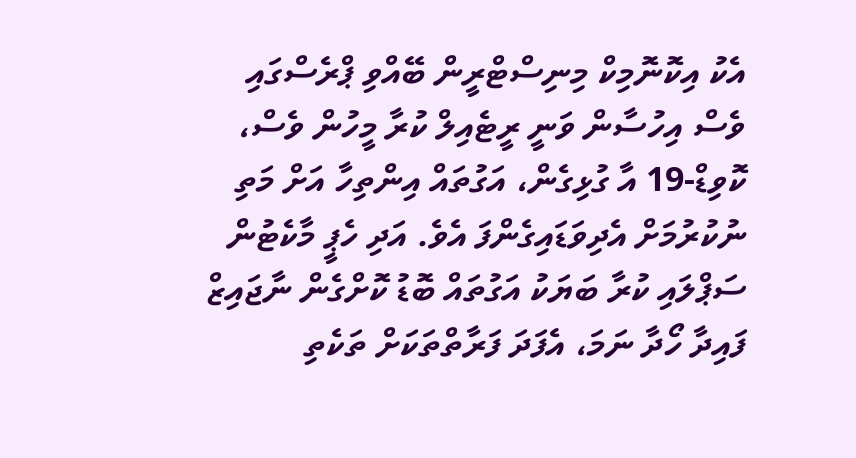އެކު އިކޮނޮމިކް މިނިސްޓްރީން ބޭއްވި ޕްރެސްގައި ވެސް އިހުސާން ވަނީ ރީޓެއިލް ކުރާ މީހުން ވެސް، ކޮވިޑް-19 އާ ގުޅިގެން، އަގުތައް އިންތިހާ އަށް މަތި ނުކުރުމަށް އެދިވަޑައިގެންފަ އެވެ. އަދި ހެޕީ މާކެޓުން ސަޕްލައި ކުރާ ބަޔަކު އަގުތައް ބޮޑު ކޮށްގެން ނާޖައިޒް ފައިދާ ހޯދާ ނަމަ، އެފަދަ ފަރާތްތަކަށް ތަކެތި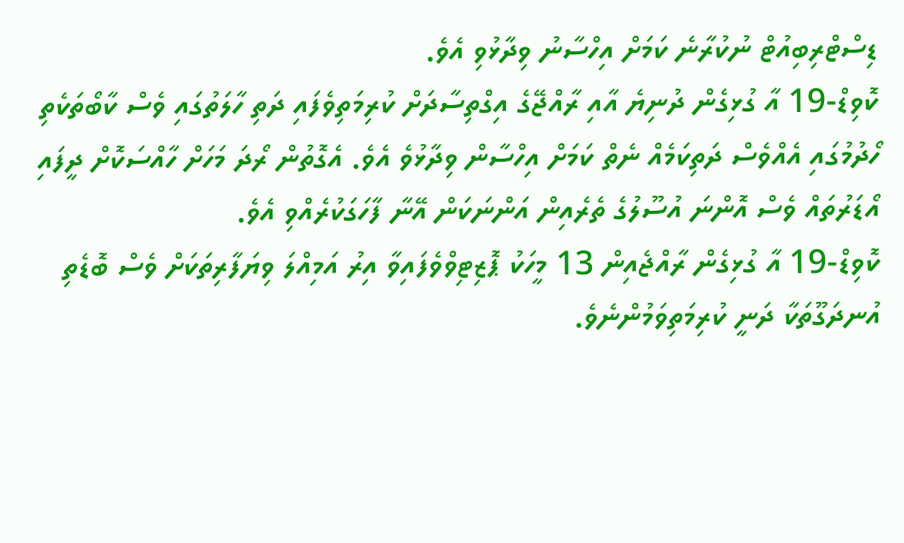ޑިސްޓްރިބިއުޓް ނުކުރާނެ ކަމަށް އިހްސާނު ވިދާޅުވި އެވެ.
ކޮވިޑް-19 އާ ގުޅިގެން ދުނިޔެ އާއި ރާއްޖޭގެ އިގްތިސާދަށް ކުރިމަތިވެފައި ދަތި ހާލަތުގައި ވެސް ކާބޯތަކެތި ހޯދުމުގައި އެއްވެސް ދަތިކަމެއް ނެތް ކަމަށް އިހްސާން ވިދާޅުވެ އެވެ. އެގޮތުން ރޯދަ މަހަށް ހާއްސަކޮށް ދީފައި އޯޑަރުތައް ވެސް އޮންނަ އުސޫލުގެ ތެރެއިން އަންނަކަން އޭނާ ފާހަގަކުރެއްވި އެވެ.
ކޮވިޑް-19 އާ ގުޅިގެން ރާއްޖެއިން 13 މީހަކު ޕޮޒިޓިވްވެފައިވާ އިރު އަމިއްލަ ވިޔަފާރިތަކަށް ވެސް ބޮޑެތި އުނދަގޫތަކާ ދަނީ ކުރިމަތިވަމުންނެވެ.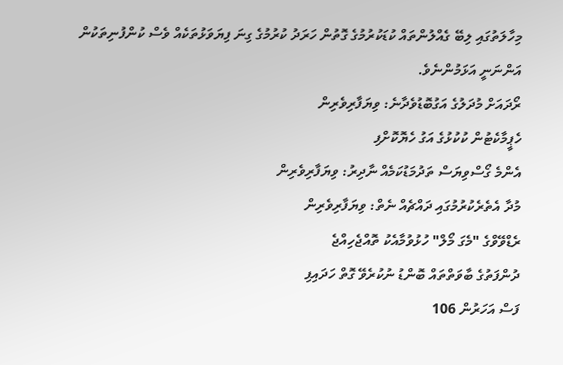މިހާލަތުގައި ލިބޭ ގެއްލުންތައް ކުޑަކުރުމުގެ ގޮތުން ހަރަދު ކުރުމުގެ ގިނަ ފިޔަވަޅުތަކެއް ވެސް ކުންފުނިތަކުން އަންނަނީ އަޅަމުންނެވެ.
ރޯދައަށް މުދަލުގެ އަގުބޮޑުވެދާނެ: ވިޔަފާރިވެރިން
ހެޕީމާކެޓުން ކުކުޅުގެ އަގު ހެޔޮކޮށްފި
އެންމެ ގޯސްވިޔަސް ތަދުމަޑުކަމެއް ނާދިރު: ވިޔަފާރިވެރިން
މުދާ އެތެރެކުރުމުގައި ދައްޗެއް ނެތް: ވިޔަފާރިވެރިން
ރެޑްވޭވްގެ "މެގަ މޯލް" ހުޅުވުމާއެކު ތޮއްޖެހިއްޖެ
ދުންފަތުގެ ބާވަތްތައް ބޮންޑު ނުކުރެވޭ ގޮތް ހަދައިފި
ފަސް އަހަރުން 106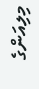މިލިއަންގެ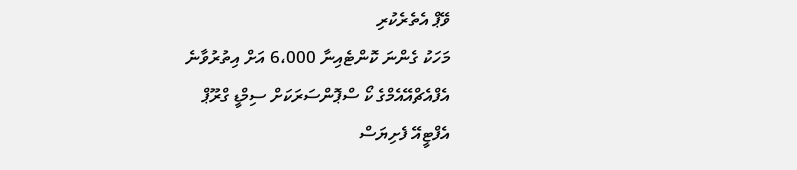ވޭޕް އެތެރެކުރި
މަހަކު ގެންނަ ކޮންޓެއިނާ 6،000 އަށް އިތުރުވާނެ
އެފްއެޗްއޭއެމްގެ ކޯ ސްޕޮންސަރަކަށް ސިމްޑީ ގްރޫޕް
އެފްޓީއޭ ފެށިޔަސް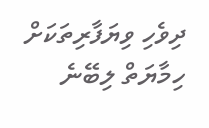ދިވެހި ވިޔަފާރިތަކަށް ހިމާޔަތް ލިބޭނެ